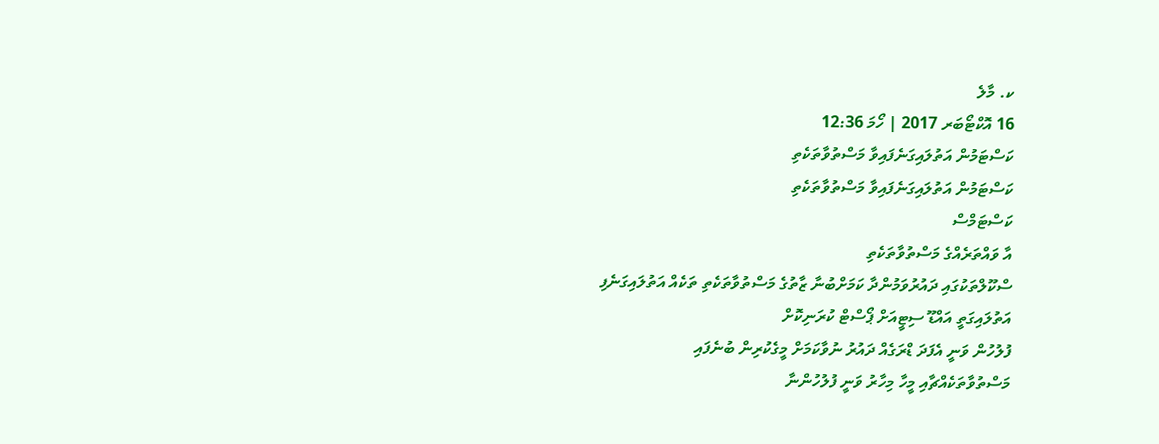ކ. މާލެ
16 އޮކްޓޯބަރ 2017 | ހޯމަ 12:36
ކަސްޓަމުން އަތުލައިގަނެފައިވާ މަސްތުވާތަކެތި
ކަސްޓަމުން އަތުލައިގަނެފައިވާ މަސްތުވާތަކެތި
ކަސްޓަމްސް
އާ ވައްތަރެއްގެ މަސްތުވާތަކެތި
ސްކޫލްތަކުގައި ދައުރުވަމުންދާ ކަމަށްބުނާ ޒާތުގެ މަސްތުވާތަކެތި ތަކެއް އަތުލައިގަނެފި
އަތުލައިގަތީ އައްޑޫ ސިޓީއަށް ޕޯސްޓް ކުރަނިކޮށް
ފުލުހުން ވަނީ އެފަދަ ޑްރަގެއް ދައުރު ނުވާކަމަށް މީގެކުރިން ބުނެފައި
މަސްތުވާތަކެއްޗާއި މީހާ މިހާރު ވަނީ ފުލުހުންނާ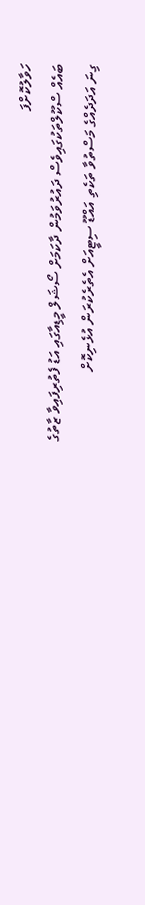ހަވާލުކޮށްފަ
ބައެއް ސްކޫލްތަކުގައިވެސް ދައުރުވަމުން ދާކަމަށް ސޯޝަލް މީޑިއާގައި އަޑު ފެތުރިފައިވާ ޒާތުގެ ގިނަ އަދަދެއްގެ މަސްތުވާ ތަކެތި އައްޑޫ ސިޓީއަށް އެތެރެކުރަން އުޅެނިކޮށް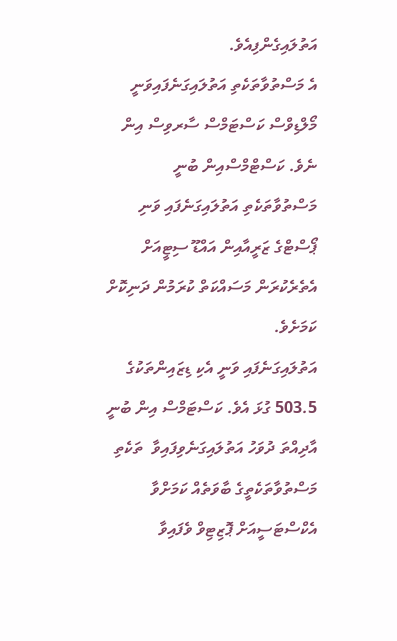އަތުލައިގެންފިއެވެ.
އެ މަސްތުވާތަކެތި އަތުލައިގަނެފައިވަނީ މޯލްޑިވްސް ކަސްޓަމްސް ސާރވިސް އިން ނެވެ. ކަސްޓްމްސްއިން ބުނީ މަސްތުވާތަކެތި އަތުލައިގަނެފައި ވަނި ޕޯސްޓްގެ ޒަރީއާއިން އައްޑޫ ސިޓީއަށް އެތެރެކުރަން މަސައްކަތް ކުރަމުން ދަނިކޮށް ކަމަށެވެ.
އަތުލައިގަނެފައި ވަނީ އެކި ޑިޒައިންތަކުގެ 503.5 ގުޅަ އެވެ. ކަސްޓަމްސް އިން ބުނީ އާދިއްތަ ދުވަހު އަތުލައިގަނެވިފައިވާ  ތަކެތި މަސްތުވާތަކެތީގެ ބާވަތެއް ކަމަށްވާ އެކްސްޓަސީއަށް ޕޮޒިޓިވް ވެފައިވާ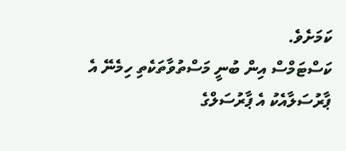ކަމަށެވެ.
ކަސްޓަމްސް އިން ބުނީ މަސްތުވާތަކެތި ހިމެނޭ އެ ޕާރުސަލާއެކު އެ ޕާރުސަލްގެ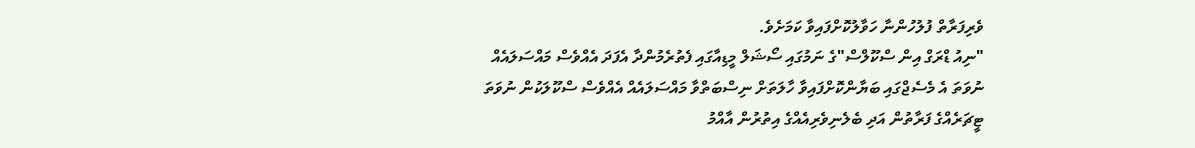ވެރިފަރާތް ފުލުހުންނާ ހަވާލުކޮށްފައިވާ ކަމަށެވެ.
"ނިއު ޑްރަގް އިން ސްކޫލްސް"ގެ ނަމުގައި ސޯޝަލް މީޑިއާގައި ފެތުރެމުންދާ އެފަދަ އެއްވެސް މައްސަލައެއް ނުވަތަ އެ މެސެޖްގައި ބަޔާންކޮށްފައިވާ ހާލަތަށް ނިސްބަތްވާ މައްސަލައެއް އެއްވެސް ސްކޫލަކުން ނުވަތަ ޓީޗަރެއްގެ ފަރާތުން އަދި ބެލެނިވެރިއެއްގެ އިތުރުން އާއްމު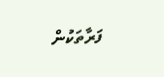ފަރާތަކުން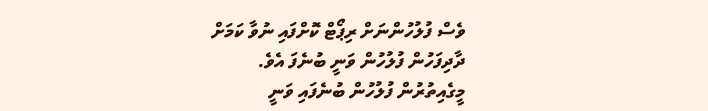ވެސް ފުލުހުންނަށް ރިޕޯޓް ކޮށްފައި ނުވާ ކަމަށް ދާދިފަހުން ފުލުހުން ވަނީ ބުނެފަ އެވެ.
މީގެއިތުރުން ފުލުހުން ބުނެފައި ވަނީ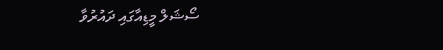ސޯޝަލް މީޑިއާގައި ދައުރުވާ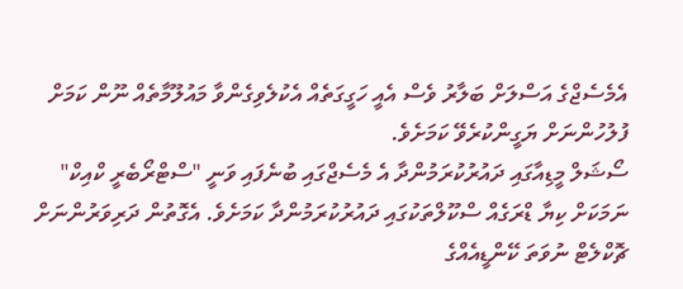އެމެސެޖްގެ އަސްލަށް ބަލާރު ވެސް އެއީ ހަގީގަތެއް އެކުލެވިގެންވާ މައުލޫމާތެއް ނޫން ކަމަށް ފުލުހުންނަށް ޔަގީންކުރެވޭ ކަމަށެވެ.
ސޯޝަލް މީޑިއާގައި ދައުރުކުރަމުންދާ އެ މެސެޖްގައި ބުނެފައި ވަނީ "ސްޓްރޯބެރީ ކްއިކް" ނަމަކަށް ކިޔާ ޑްރަގެއް ސްކޫލްތަކުގައި ދައުރުކުރަމުންދާ ކަމަށެވެ. އެގޮތުން ދަރިވަރުންނަށް ޗޮކްލެޓް ނުވަތަ ކޭންޑީއެއްގެ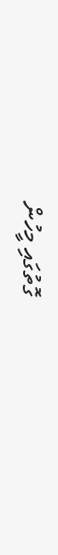ގޮތުގައި މީހުން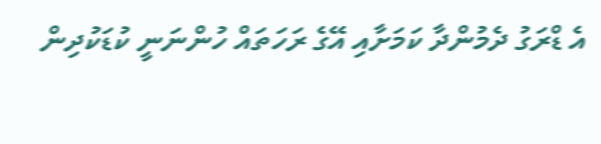އެ ޑްރަގު ދެމުންދާ ކަމަށާއި އޭގެ ރަހަތައް ހުންނަނީ ކުޑަކުދިން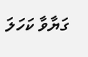ގަޔާވާ ކަހަލަ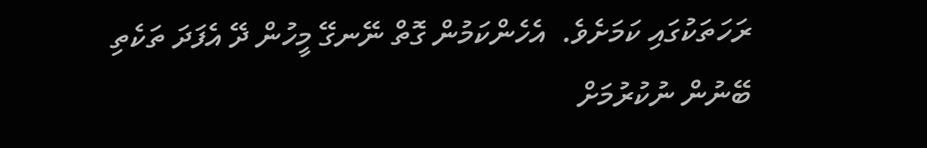ރަހަތަކުގައި ކަމަށެވެ.  އެހެންކަމުން ގޮތް ނޭނގޭ މީހުން ދޭ އެފަދަ ތަކެތި ބޭނުން ނުކުރުމަށް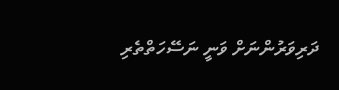ދަރިވަރުންނަށް ވަނީ ނަސޭހަތްތެރި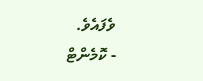ވެފައެވެ.
- ކޮމެންޓް